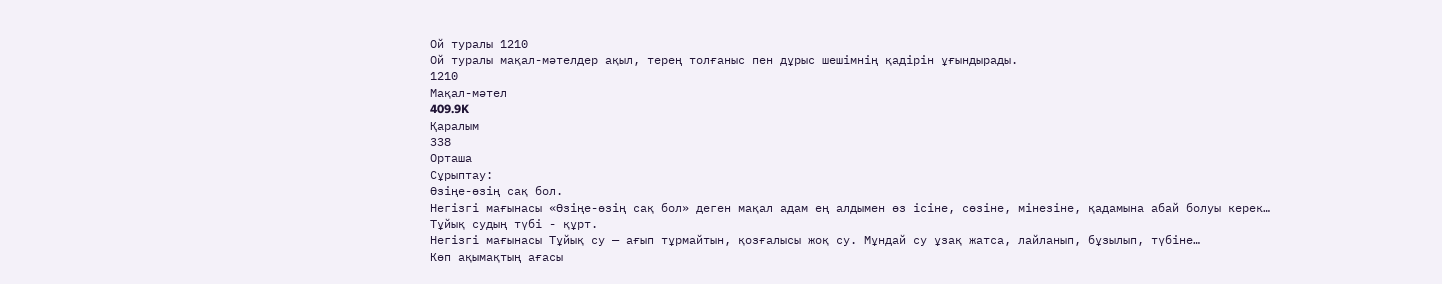Ой туралы 1210
Ой туралы мақал-мәтелдер ақыл, терең толғаныс пен дұрыс шешімнің қадірін ұғындырады.
1210
Мақал-мәтел
409.9K
Қаралым
338
Орташа
Сұрыптау:
Өзіңе-өзің сақ бол.
Негізгі мағынасы «Өзіңе-өзің сақ бол» деген мақал адам ең алдымен өз ісіне, сөзіне, мінезіне, қадамына абай болуы керек…
Тұйық судың түбі - құрт.
Негізгі мағынасы Тұйық су — ағып тұрмайтын, қозғалысы жоқ су. Мұндай су ұзақ жатса, лайланып, бұзылып, түбіне…
Көп ақымақтың ағасы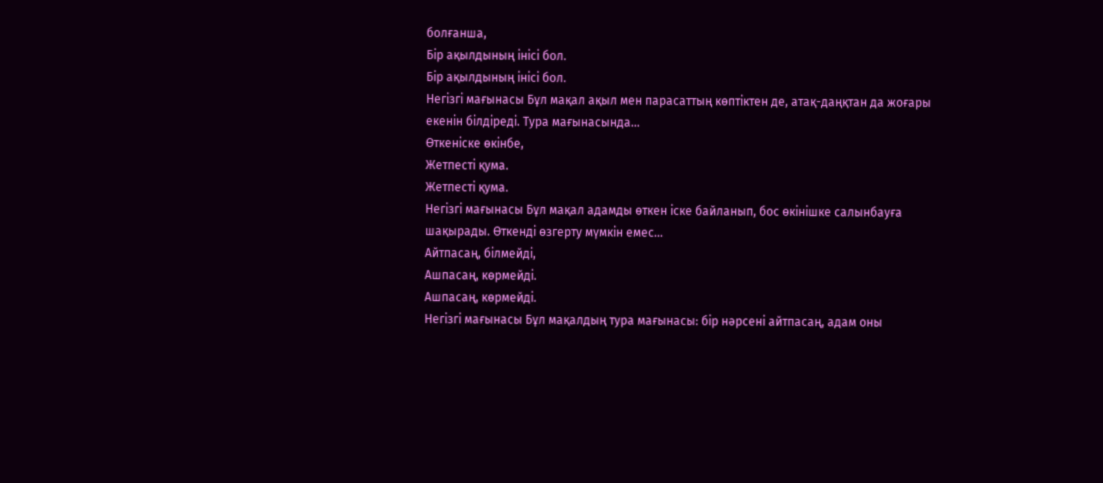болғанша,
Бір ақылдының інісі бол.
Бір ақылдының інісі бол.
Негізгі мағынасы Бұл мақал ақыл мен парасаттың көптіктен де, атақ-даңқтан да жоғары екенін білдіреді. Тура мағынасында…
Өткеніске өкінбе,
Жетпесті қума.
Жетпесті қума.
Негізгі мағынасы Бұл мақал адамды өткен іске байланып, бос өкінішке салынбауға шақырады. Өткенді өзгерту мүмкін емес…
Айтпасаң, білмейді,
Ашпасаң, көрмейді.
Ашпасаң, көрмейді.
Негізгі мағынасы Бұл мақалдың тура мағынасы: бір нәрсені айтпасаң, адам оны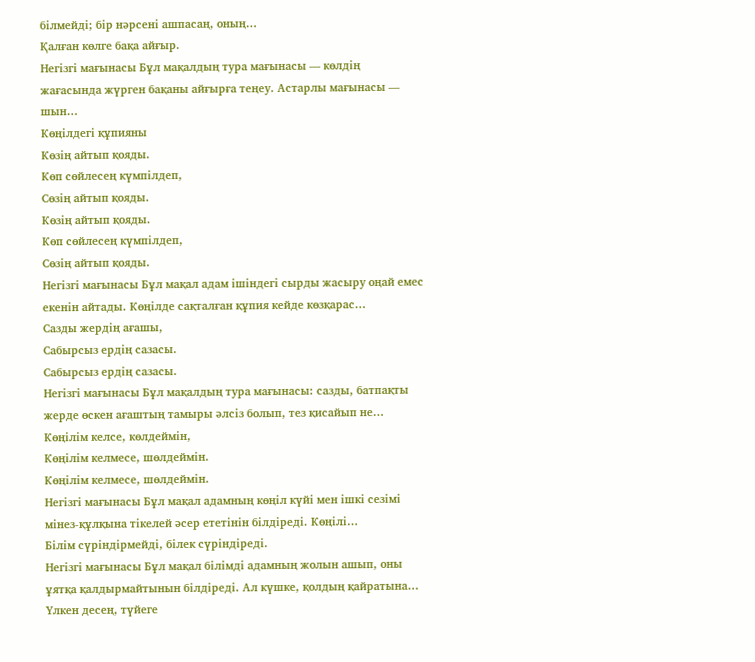білмейді; бір нәрсені ашпасаң, оның…
Қалған көлге бақа айғыр.
Негізгі мағынасы Бұл мақалдың тура мағынасы — көлдің жағасында жүрген бақаны айғырға теңеу. Астарлы мағынасы — шын…
Көңілдегі құпияны
Көзің айтып қояды.
Көп сөйлесең күмпілдеп,
Сөзің айтып қояды.
Көзің айтып қояды.
Көп сөйлесең күмпілдеп,
Сөзің айтып қояды.
Негізгі мағынасы Бұл мақал адам ішіндегі сырды жасыру оңай емес екенін айтады. Көңілде сақталған құпия кейде көзқарас…
Сазды жердің ағашы,
Сабырсыз ердің сазасы.
Сабырсыз ердің сазасы.
Негізгі мағынасы Бұл мақалдың тура мағынасы: сазды, батпақты жерде өскен ағаштың тамыры әлсіз болып, тез қисайып не…
Көңілім келсе, көлдеймін,
Көңілім келмесе, шөлдеймін.
Көңілім келмесе, шөлдеймін.
Негізгі мағынасы Бұл мақал адамның көңіл күйі мен ішкі сезімі мінез-құлқына тікелей әсер ететінін білдіреді. Көңілі…
Білім сүріндірмейді, білек сүріндіреді.
Негізгі мағынасы Бұл мақал білімді адамның жолын ашып, оны ұятқа қалдырмайтынын білдіреді. Ал күшке, қолдың қайратына…
Үлкен десең, түйеге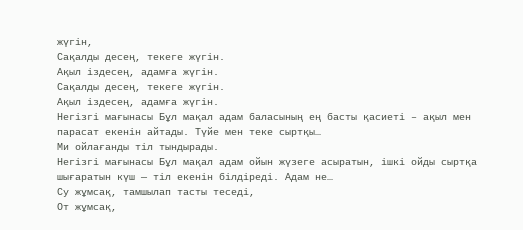жүгін,
Сақалды десең, текеге жүгін.
Ақыл іздесең, адамға жүгін.
Сақалды десең, текеге жүгін.
Ақыл іздесең, адамға жүгін.
Негізгі мағынасы Бұл мақал адам баласының ең басты қасиеті – ақыл мен парасат екенін айтады. Түйе мен теке сыртқы…
Ми ойлағанды тіл тындырады.
Негізгі мағынасы Бұл мақал адам ойын жүзеге асыратын, ішкі ойды сыртқа шығаратын күш — тіл екенін білдіреді. Адам не…
Су жұмсақ, тамшылап тасты теседі,
От жұмсақ,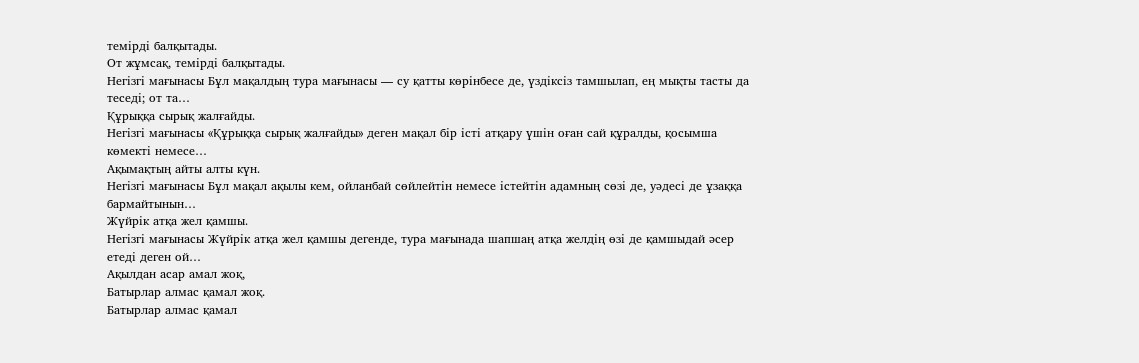темірді балқытады.
От жұмсақ, темірді балқытады.
Негізгі мағынасы Бұл мақалдың тура мағынасы — су қатты көрінбесе де, үздіксіз тамшылап, ең мықты тасты да теседі; от та…
Құрыққа сырық жалғайды.
Негізгі мағынасы «Құрыққа сырық жалғайды» деген мақал бір істі атқару үшін оған сай құралды, қосымша көмекті немесе…
Ақымақтың айты алты күн.
Негізгі мағынасы Бұл мақал ақылы кем, ойланбай сөйлейтін немесе істейтін адамның сөзі де, уәдесі де ұзаққа бармайтынын…
Жүйрік атқа жел қамшы.
Негізгі мағынасы Жүйрік атқа жел қамшы дегенде, тура мағынада шапшаң атқа желдің өзі де қамшыдай әсер етеді деген ой…
Ақылдан асар амал жоқ,
Батырлар алмас қамал жоқ.
Батырлар алмас қамал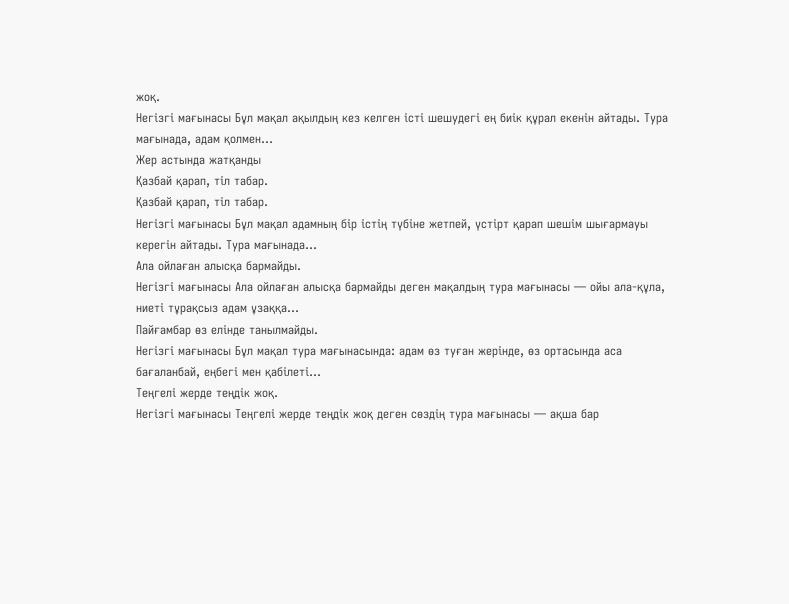жоқ.
Негізгі мағынасы Бұл мақал ақылдың кез келген істі шешудегі ең биік құрал екенін айтады. Тура мағынада, адам қолмен…
Жер астында жатқанды
Қазбай қарап, тіл табар.
Қазбай қарап, тіл табар.
Негізгі мағынасы Бұл мақал адамның бір істің түбіне жетпей, үстірт қарап шешім шығармауы керегін айтады. Тура мағынада…
Ала ойлаған алысқа бармайды.
Негізгі мағынасы Ала ойлаған алысқа бармайды деген мақалдың тура мағынасы — ойы ала-құла, ниеті тұрақсыз адам ұзаққа…
Пайғамбар өз елінде танылмайды.
Негізгі мағынасы Бұл мақал тура мағынасында: адам өз туған жерінде, өз ортасында аса бағаланбай, еңбегі мен қабілеті…
Теңгелі жерде теңдік жоқ.
Негізгі мағынасы Теңгелі жерде теңдік жоқ деген сөздің тура мағынасы — ақша бар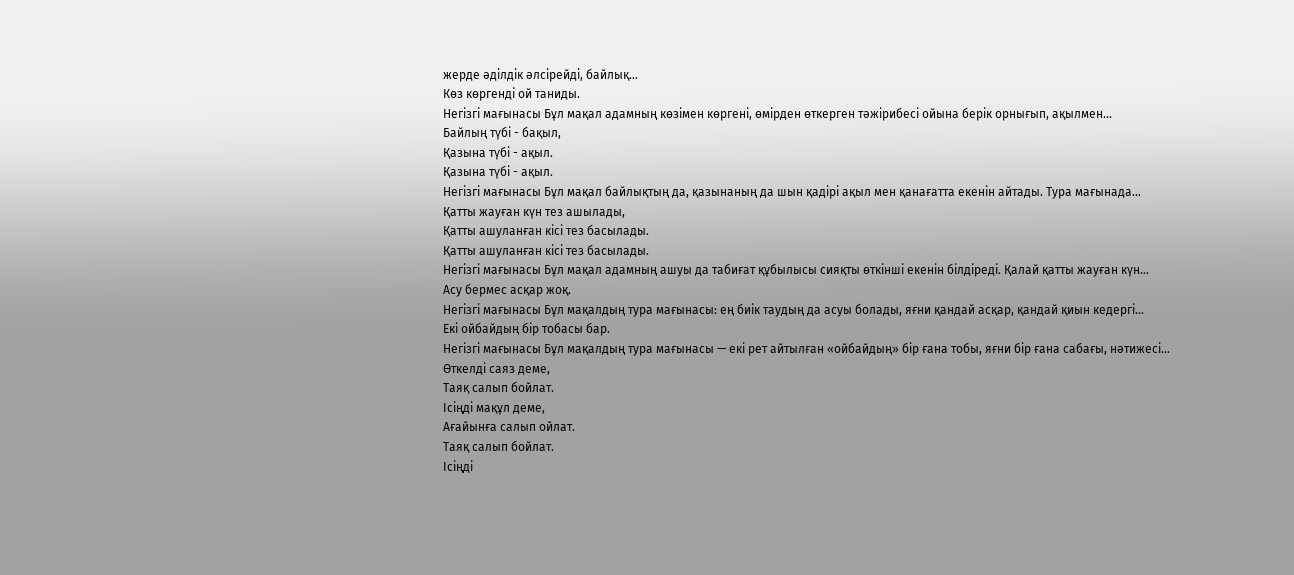жерде әділдік әлсірейді, байлық…
Көз көргенді ой таниды.
Негізгі мағынасы Бұл мақал адамның көзімен көргені, өмірден өткерген тәжірибесі ойына берік орнығып, ақылмен…
Байлың түбі - бақыл,
Қазына түбі - ақыл.
Қазына түбі - ақыл.
Негізгі мағынасы Бұл мақал байлықтың да, қазынаның да шын қадірі ақыл мен қанағатта екенін айтады. Тура мағынада…
Қатты жауған күн тез ашылады,
Қатты ашуланған кісі тез басылады.
Қатты ашуланған кісі тез басылады.
Негізгі мағынасы Бұл мақал адамның ашуы да табиғат құбылысы сияқты өткінші екенін білдіреді. Қалай қатты жауған күн…
Асу бермес асқар жоқ.
Негізгі мағынасы Бұл мақалдың тура мағынасы: ең биік таудың да асуы болады, яғни қандай асқар, қандай қиын кедергі…
Екі ойбайдың бір тобасы бар.
Негізгі мағынасы Бұл мақалдың тура мағынасы — екі рет айтылған «ойбайдың» бір ғана тобы, яғни бір ғана сабағы, нәтижесі…
Өткелді саяз деме,
Таяқ салып бойлат.
Ісіңді мақұл деме,
Ағайынға салып ойлат.
Таяқ салып бойлат.
Ісіңді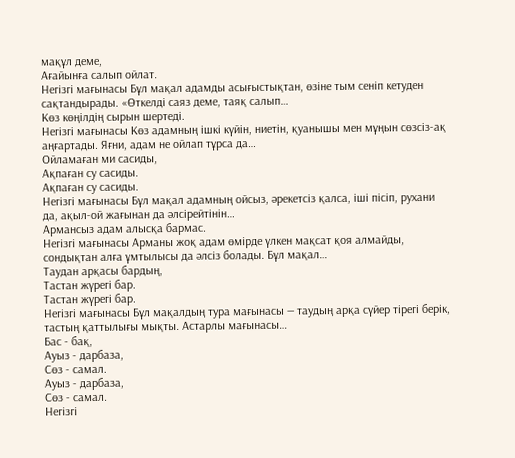мақұл деме,
Ағайынға салып ойлат.
Негізгі мағынасы Бұл мақал адамды асығыстықтан, өзіне тым сеніп кетуден сақтандырады. «Өткелді саяз деме, таяқ салып…
Көз көңілдің сырын шертеді.
Негізгі мағынасы Көз адамның ішкі күйін, ниетін, қуанышы мен мұңын сөзсіз-ақ аңғартады. Яғни, адам не ойлап тұрса да…
Ойламаған ми сасиды,
Ақпаған су сасиды.
Ақпаған су сасиды.
Негізгі мағынасы Бұл мақал адамның ойсыз, әрекетсіз қалса, іші пісіп, рухани да, ақыл-ой жағынан да әлсірейтінін…
Армансыз адам алысқа бармас.
Негізгі мағынасы Арманы жоқ адам өмірде үлкен мақсат қоя алмайды, сондықтан алға ұмтылысы да әлсіз болады. Бұл мақал…
Таудан арқасы бардың,
Тастан жүрегі бар.
Тастан жүрегі бар.
Негізгі мағынасы Бұл мақалдың тура мағынасы — таудың арқа сүйер тірегі берік, тастың қаттылығы мықты. Астарлы мағынасы…
Бас - бақ,
Ауыз - дарбаза,
Сөз - самал.
Ауыз - дарбаза,
Сөз - самал.
Негізгі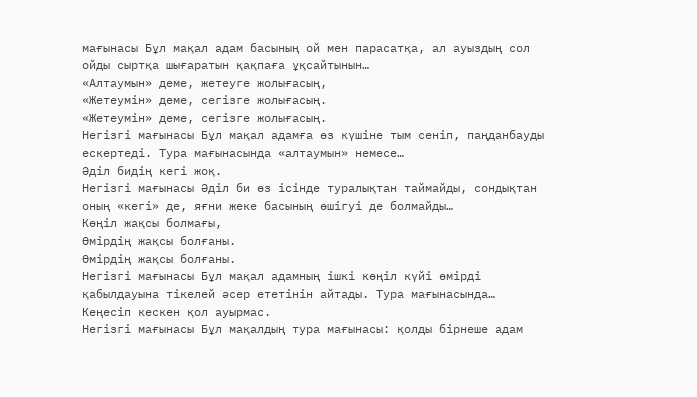мағынасы Бұл мақал адам басының ой мен парасатқа, ал ауыздың сол ойды сыртқа шығаратын қақпаға ұқсайтынын…
«Алтаумын» деме, жетеуге жолығасың,
«Жетеумін» деме, сегізге жолығасың.
«Жетеумін» деме, сегізге жолығасың.
Негізгі мағынасы Бұл мақал адамға өз күшіне тым сеніп, паңданбауды ескертеді. Тура мағынасында «алтаумын» немесе…
Әділ бидің кегі жоқ.
Негізгі мағынасы Әділ би өз ісінде туралықтан таймайды, сондықтан оның «кегі» де, яғни жеке басының өшігуі де болмайды…
Көңіл жақсы болмағы,
Өмірдің жақсы болғаны.
Өмірдің жақсы болғаны.
Негізгі мағынасы Бұл мақал адамның ішкі көңіл күйі өмірді қабылдауына тікелей әсер ететінін айтады. Тура мағынасында…
Кеңесіп кескен қол ауырмас.
Негізгі мағынасы Бұл мақалдың тура мағынасы: қолды бірнеше адам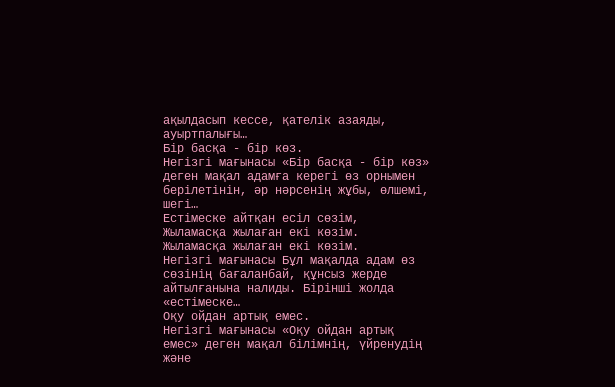ақылдасып кессе, қателік азаяды, ауыртпалығы…
Бір басқа - бір көз.
Негізгі мағынасы «Бір басқа - бір көз» деген мақал адамға керегі өз орнымен берілетінін, әр нәрсенің жұбы, өлшемі, шегі…
Естімеске айтқан есіл сөзім,
Жыламасқа жылаған екі көзім.
Жыламасқа жылаған екі көзім.
Негізгі мағынасы Бұл мақалда адам өз сөзінің бағаланбай, құнсыз жерде айтылғанына налиды. Бірінші жолда «естімеске…
Оқу ойдан артық емес.
Негізгі мағынасы «Оқу ойдан артық емес» деген мақал білімнің, үйренудің және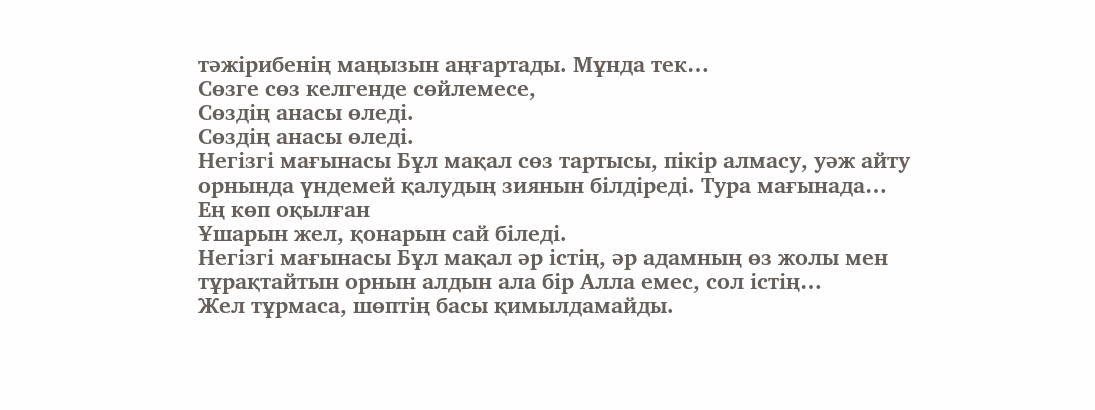тәжірибенің маңызын аңғартады. Мұнда тек…
Сөзге сөз келгенде сөйлемесе,
Сөздің анасы өледі.
Сөздің анасы өледі.
Негізгі мағынасы Бұл мақал сөз тартысы, пікір алмасу, уәж айту орнында үндемей қалудың зиянын білдіреді. Тура мағынада…
Ең көп оқылған
Ұшарын жел, қонарын сай біледі.
Негізгі мағынасы Бұл мақал әр істің, әр адамның өз жолы мен тұрақтайтын орнын алдын ала бір Алла емес, сол істің…
Жел тұрмаса, шөптің басы қимылдамайды.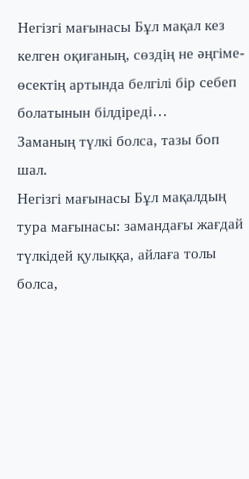Негізгі мағынасы Бұл мақал кез келген оқиғаның, сөздің не әңгіме-өсектің артында белгілі бір себеп болатынын білдіреді…
Заманың түлкі болса, тазы боп шал.
Негізгі мағынасы Бұл мақалдың тура мағынасы: замандағы жағдай түлкідей қулыққа, айлаға толы болса,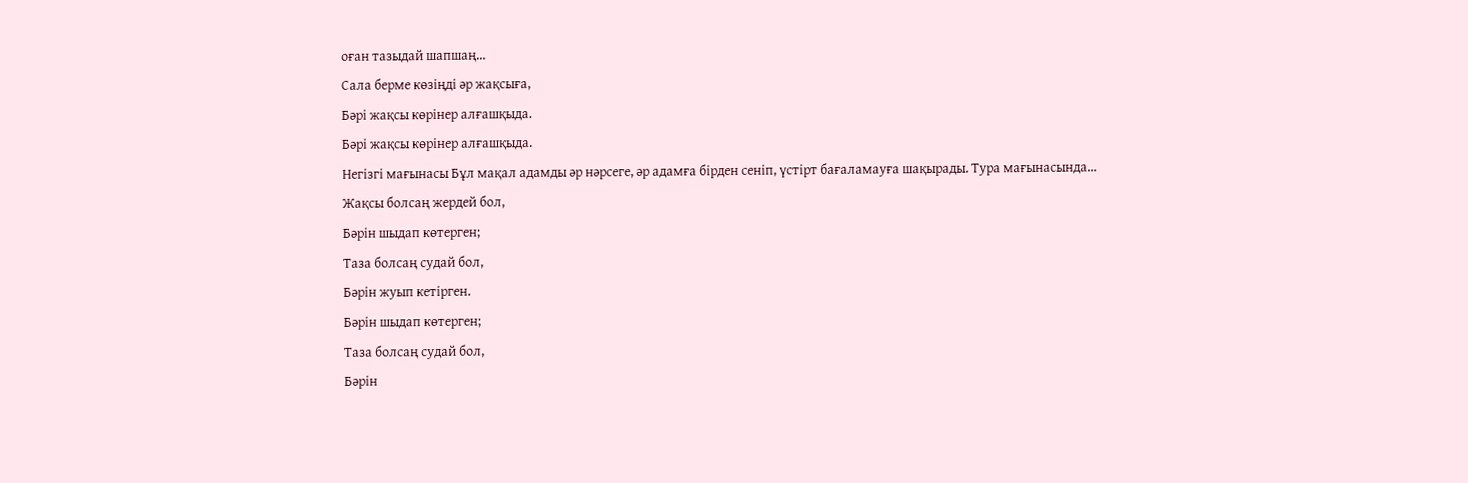оған тазыдай шапшаң…
Сала берме көзіңді әр жақсыға,
Бәрі жақсы көрінер алғашқыда.
Бәрі жақсы көрінер алғашқыда.
Негізгі мағынасы Бұл мақал адамды әр нәрсеге, әр адамға бірден сеніп, үстірт бағаламауға шақырады. Тура мағынасында…
Жақсы болсаң жердей бол,
Бәрін шыдап көтерген;
Таза болсаң судай бол,
Бәрін жуып кетірген.
Бәрін шыдап көтерген;
Таза болсаң судай бол,
Бәрін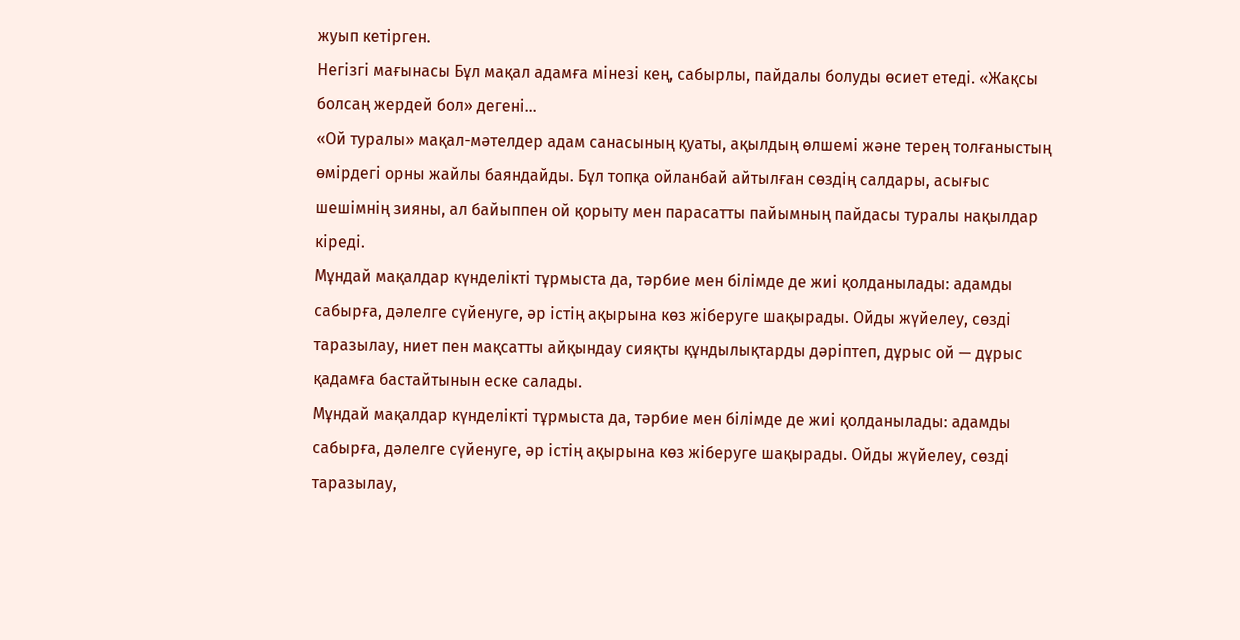жуып кетірген.
Негізгі мағынасы Бұл мақал адамға мінезі кең, сабырлы, пайдалы болуды өсиет етеді. «Жақсы болсаң жердей бол» дегені…
«Ой туралы» мақал-мәтелдер адам санасының қуаты, ақылдың өлшемі және терең толғаныстың өмірдегі орны жайлы баяндайды. Бұл топқа ойланбай айтылған сөздің салдары, асығыс шешімнің зияны, ал байыппен ой қорыту мен парасатты пайымның пайдасы туралы нақылдар кіреді.
Мұндай мақалдар күнделікті тұрмыста да, тәрбие мен білімде де жиі қолданылады: адамды сабырға, дәлелге сүйенуге, әр істің ақырына көз жіберуге шақырады. Ойды жүйелеу, сөзді таразылау, ниет пен мақсатты айқындау сияқты құндылықтарды дәріптеп, дұрыс ой — дұрыс қадамға бастайтынын еске салады.
Мұндай мақалдар күнделікті тұрмыста да, тәрбие мен білімде де жиі қолданылады: адамды сабырға, дәлелге сүйенуге, әр істің ақырына көз жіберуге шақырады. Ойды жүйелеу, сөзді таразылау,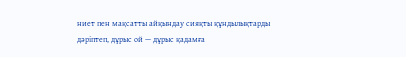ниет пен мақсатты айқындау сияқты құндылықтарды дәріптеп, дұрыс ой — дұрыс қадамға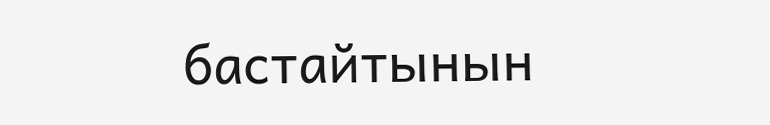бастайтынын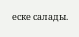еске салады.